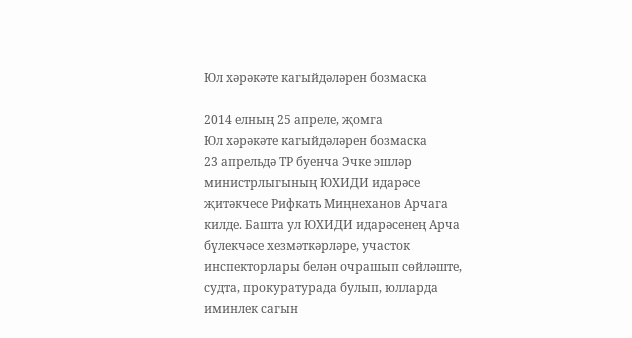Юл хәрәкәте кагыйдәләрен бозмаска

2014 елның 25 апреле, җомга
Юл хәрәкәте кагыйдәләрен бозмаска
23 апрельдә ТР буенча Эчке эшләр министрлыгының ЮХИДИ идарәсе җитәкчесе Рифкать Миңнеханов Арчага килде. Башта ул ЮХИДИ идарәсенең Арча бүлекчәсе хезмәткәрләре, участок инспекторлары белән очрашып сөйләште, судта, прокуратурада булып, юлларда иминлек сагын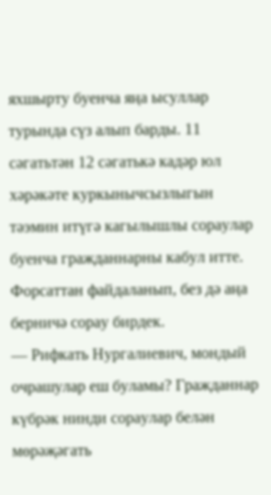яхшырту буенча яңа ысуллар турында сүз алып барды. 11 сәгатьтән 12 сәгатькә кадәр юл хәрәкәте куркынычсызлыгын тәэмин итүгә кагылышлы сораулар буенча гражданнарны кабул итте. Форсаттан файдаланып, без дә аңа берничә сорау бирдек.
— Рифкать Нургалиевич, мондый очрашулар еш буламы? Гражданнар күбрәк нинди сораулар белән мөрәҗәгать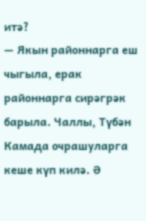итә?
— Якын районнарга еш чыгыла, ерак районнарга сирәгрәк барыла. Чаллы, Түбән Камада очрашуларга кеше күп килә. Ә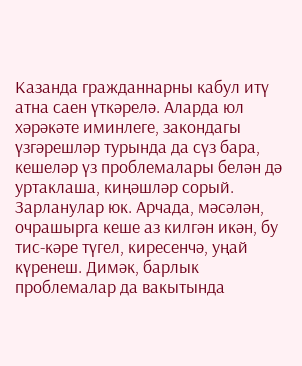Казанда гражданнарны кабул итү атна саен үткәрелә. Аларда юл хәрәкәте иминлеге, закондагы үзгәрешләр турында да сүз бара, кешеләр үз проблемалары белән дә уртаклаша, киңәшләр сорый. Зарланулар юк. Арчада, мәсәлән, очрашырга кеше аз килгән икән, бу тис-кәре түгел, киресенчә, уңай күренеш. Димәк, барлык проблемалар да вакытында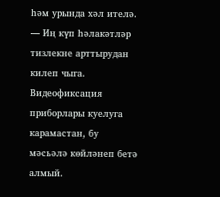һәм урында хәл ителә.
— Иң күп һәлакәтләр тизлекне арттырудан килеп чыга. Видеофиксация приборлары куелуга карамастан, бу мәсьәлә көйләнеп бетә алмый.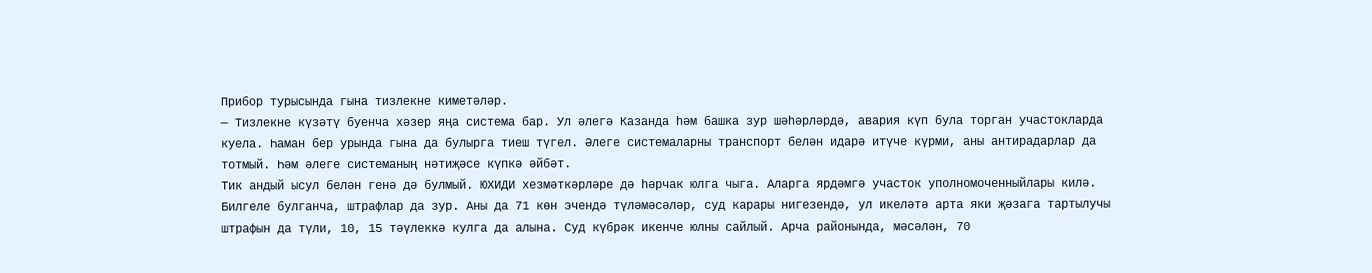Прибор турысында гына тизлекне киметәләр.
— Тизлекне күзәтү буенча хәзер яңа система бар. Ул әлегә Казанда һәм башка зур шәһәрләрдә, авария күп була торган участокларда куела. Һаман бер урында гына да булырга тиеш түгел. Әлеге системаларны транспорт белән идарә итүче күрми, аны антирадарлар да тотмый. Һәм әлеге системаның нәтиҗәсе күпкә әйбәт.
Тик андый ысул белән генә дә булмый. ЮХИДИ хезмәткәрләре дә һәрчак юлга чыга. Аларга ярдәмгә участок уполномоченныйлары килә.
Билгеле булганча, штрафлар да зур. Аны да 71 көн эчендә түләмәсәләр, суд карары нигезендә, ул икеләтә арта яки җәзага тартылучы штрафын да түли, 10, 15 тәүлеккә кулга да алына. Суд күбрәк икенче юлны сайлый. Арча районында, мәсәлән, 70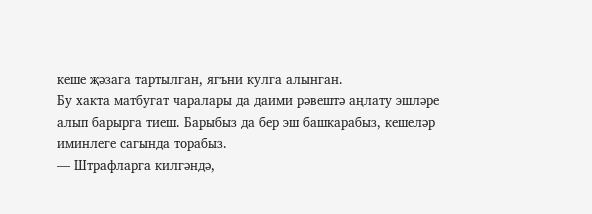кеше җәзага тартылган, ягъни кулга алынган.
Бу хакта матбугат чаралары да даими рәвештә аңлату эшләре алып барырга тиеш. Барыбыз да бер эш башкарабыз, кешеләр иминлеге сагында торабыз.
— Штрафларга килгәндә,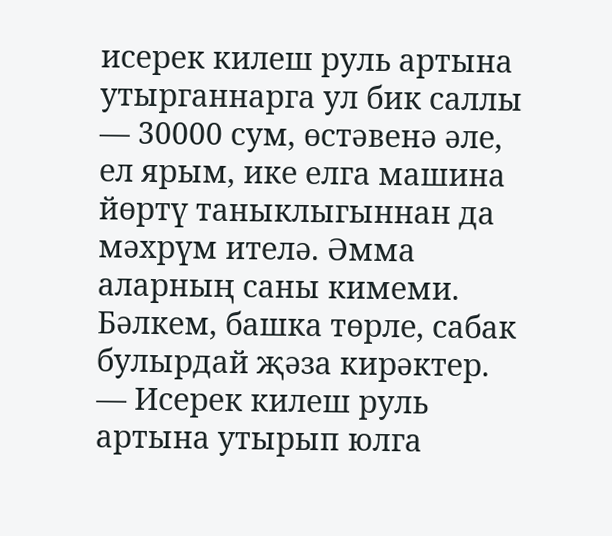исерек килеш руль артына утырганнарга ул бик саллы — 30000 сум, өстәвенә әле, ел ярым, ике елга машина йөртү таныклыгыннан да мәхрүм ителә. Әмма аларның саны кимеми. Бәлкем, башка төрле, сабак булырдай җәза кирәктер.
— Исерек килеш руль артына утырып юлга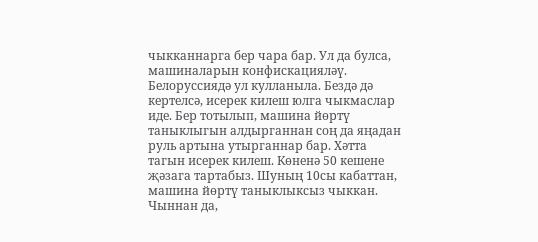чыкканнарга бер чара бар. Ул да булса, машиналарын конфискацияләү. Белоруссиядә ул кулланыла. Бездә дә кертелсә, исерек килеш юлга чыкмаслар иде. Бер тотылып, машина йөртү таныклыгын алдырганнан соң да яңадан руль артына утырганнар бар. Хәтта тагын исерек килеш. Көненә 50 кешене җәзага тартабыз. Шуның 10сы кабаттан, машина йөртү таныклыксыз чыккан. Чыннан да,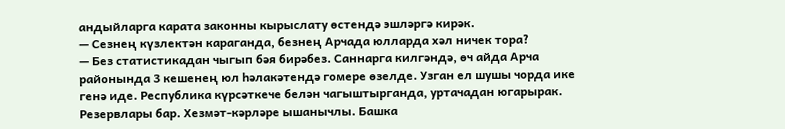андыйларга карата законны кырыслату өстендә эшләргә кирәк.
— Сезнең күзлектән караганда, безнең Арчада юлларда хәл ничек тора?
— Без статистикадан чыгып бәя бирәбез. Саннарга килгәндә, өч айда Арча районында 3 кешенең юл һәлакәтендә гомере өзелде. Узган ел шушы чорда ике генә иде. Республика күрсәткече белән чагыштырганда, уртачадан югарырак. Резервлары бар. Хезмәт-кәрләре ышанычлы. Башка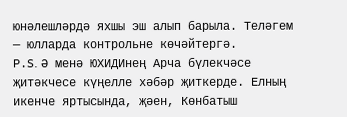юнәлешләрдә яхшы эш алып барыла. Теләгем — юлларда контрольне көчәйтергә.
Р.S. Ә менә ЮХИДИнең Арча бүлекчәсе җитәкчесе күңелле хәбәр җиткерде. Елның икенче яртысында, җәен, Көнбатыш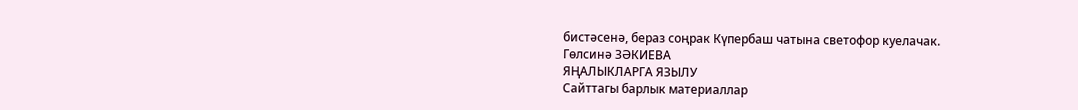бистәсенә, бераз соңрак Күпербаш чатына светофор куелачак.
Гөлсинә ЗӘКИЕВА
ЯҢАЛЫКЛАРГА ЯЗЫЛУ
Сайттагы барлык материаллар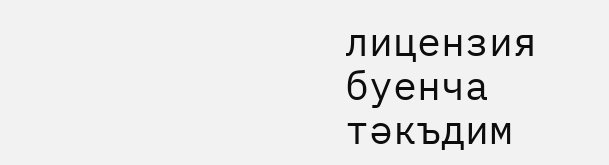лицензия буенча тәкъдим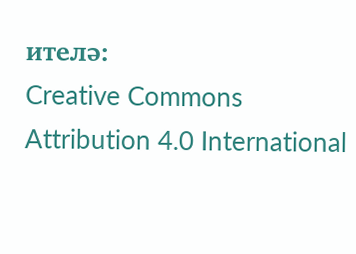ителә:
Creative Commons Attribution 4.0 International